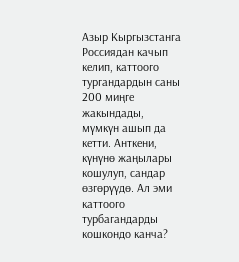Азыр Кыргызстанга Россиядан качып келип, каттоого тургандардын саны 200 миңге жакындады, мүмкүн ашып да кетти. Анткени, күнүнө жаңылары кошулуп, сандар өзгөрүүдө. Ал эми каттоого турбагандарды кошкондо канча?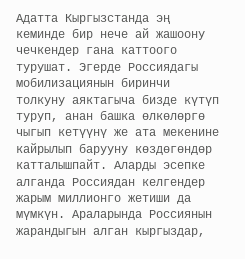Адатта Кыргызстанда эң кеминде бир нече ай жашоону чечкендер гана каттоого турушат. Эгерде Россиядагы мобилизациянын биринчи толкуну аяктагыча бизде күтүп туруп, анан башка өлкөлөргө чыгып кетүүнү же ата мекенине кайрылып барууну көздөгөндөр катталышпайт. Аларды эсепке алганда Россиядан келгендер жарым миллионго жетиши да мүмкүн. Араларында Россиянын жарандыгын алган кыргыздар,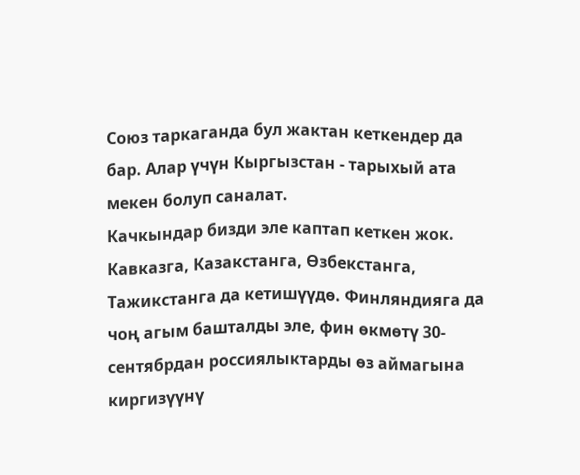Союз таркаганда бул жактан кеткендер да бар. Алар үчүн Кыргызстан - тарыхый ата мекен болуп саналат.
Качкындар бизди эле каптап кеткен жок. Кавказга, Казакстанга, Өзбекстанга, Тажикстанга да кетишүүдө. Финляндияга да чоң агым башталды эле, фин өкмөтү 30-сентябрдан россиялыктарды өз аймагына киргизүүнү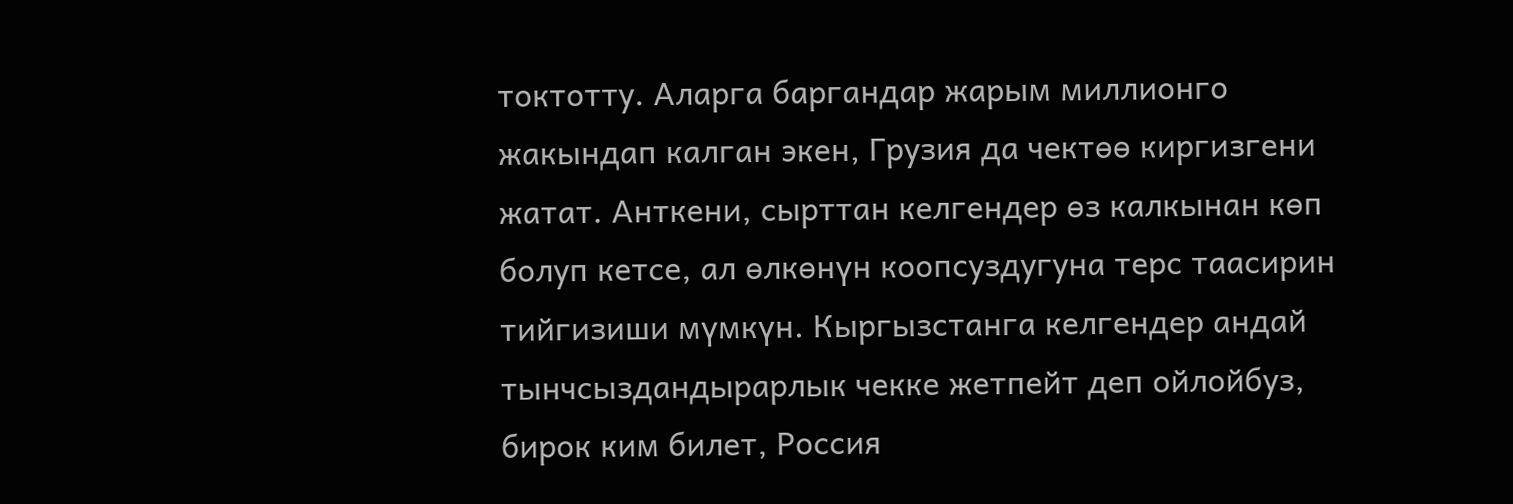токтотту. Аларга баргандар жарым миллионго жакындап калган экен, Грузия да чектөө киргизгени жатат. Анткени, сырттан келгендер өз калкынан көп болуп кетсе, ал өлкөнүн коопсуздугуна терс таасирин тийгизиши мүмкүн. Кыргызстанга келгендер андай тынчсыздандырарлык чекке жетпейт деп ойлойбуз, бирок ким билет, Россия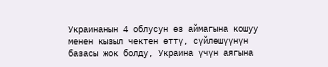Украинанын 4 облусун өз аймагына кошуу менен кызыл чектен өттү, сүйлөшүүнүн базасы жок болду, Украина үчүн аягына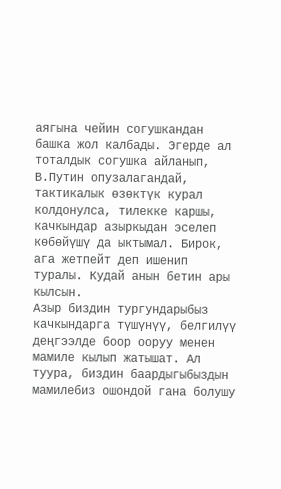аягына чейин согушкандан башка жол калбады. Эгерде ал тоталдык согушка айланып, В.Путин опузалагандай, тактикалык өзөктүк курал колдонулса, тилекке каршы, качкындар азыркыдан эселеп көбөйүшү да ыктымал. Бирок, ага жетпейт деп ишенип туралы. Кудай анын бетин ары кылсын.
Азыр биздин тургундарыбыз качкындарга түшүнүү, белгилүү деңгээлде боор ооруу менен мамиле кылып жатышат. Ал туура, биздин баардыгыбыздын мамилебиз ошондой гана болушу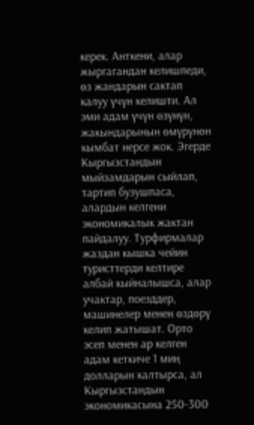керек. Анткени, алар жыргагандан келишпеди, өз жандарын сактап калуу үчүн келишти. Ал эми адам үчүн өзүнүн, жакындарынын өмүрүнөн кымбат нерсе жок. Эгерде Кыргызстандын мыйзамдарын сыйлап, тартип бузушпаса, алардын келгени экономикалык жактан пайдалуу. Турфирмалар жаздан кышка чейин туристтерди келтире албай кыйналышса, алар учактар, поезддер, машинелер менен өздөрү келип жатышат. Орто эсеп менен ар келген адам кеткиче 1 миң долларын калтырса, ал Кыргызстандын экономикасына 250-300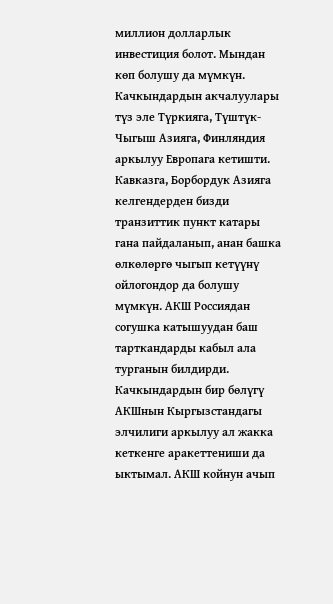миллион долларлык инвестиция болот. Мындан көп болушу да мүмкүн.
Качкындардын акчалуулары түз эле Түркияга, Түштүк-Чыгыш Азияга, Финляндия аркылуу Европага кетишти. Кавказга, Борбордук Азияга келгендерден бизди транзиттик пункт катары гана пайдаланып, анан башка өлкөлөргө чыгып кетүүнү ойлогондор да болушу мүмкүн. АКШ Россиядан согушка катышуудан баш тарткандарды кабыл ала турганын билдирди. Качкындардын бир бөлүгү АКШнын Кыргызстандагы элчилиги аркылуу ал жакка кеткенге аракеттениши да ыктымал. АКШ койнун ачып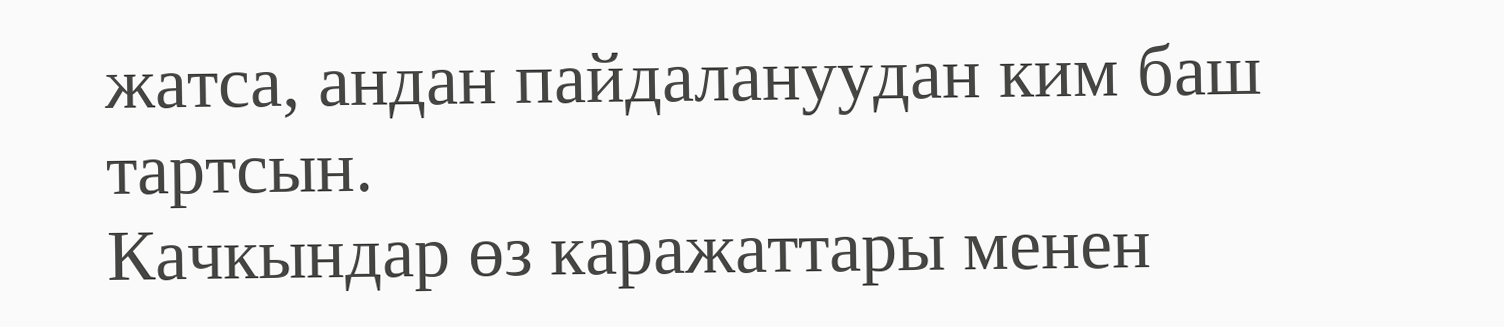жатса, андан пайдалануудан ким баш тартсын.
Качкындар өз каражаттары менен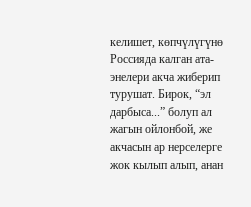келишет, көпчүлүгүнө Россияда калган ата-энелери акча жиберип турушат. Бирок, “эл дарбыса...” болуп ал жагын ойлонбой, же акчасын ар нерселерге жок кылып алып, анан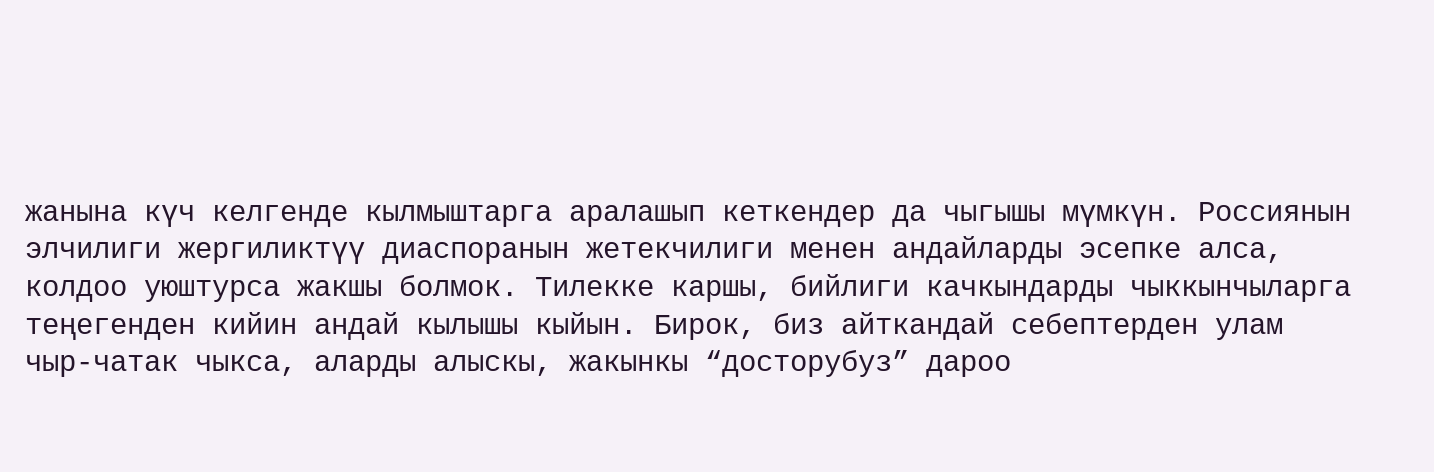жанына күч келгенде кылмыштарга аралашып кеткендер да чыгышы мүмкүн. Россиянын элчилиги жергиликтүү диаспоранын жетекчилиги менен андайларды эсепке алса, колдоо уюштурса жакшы болмок. Тилекке каршы, бийлиги качкындарды чыккынчыларга теңегенден кийин андай кылышы кыйын. Бирок, биз айткандай себептерден улам чыр-чатак чыкса, аларды алыскы, жакынкы “досторубуз” дароо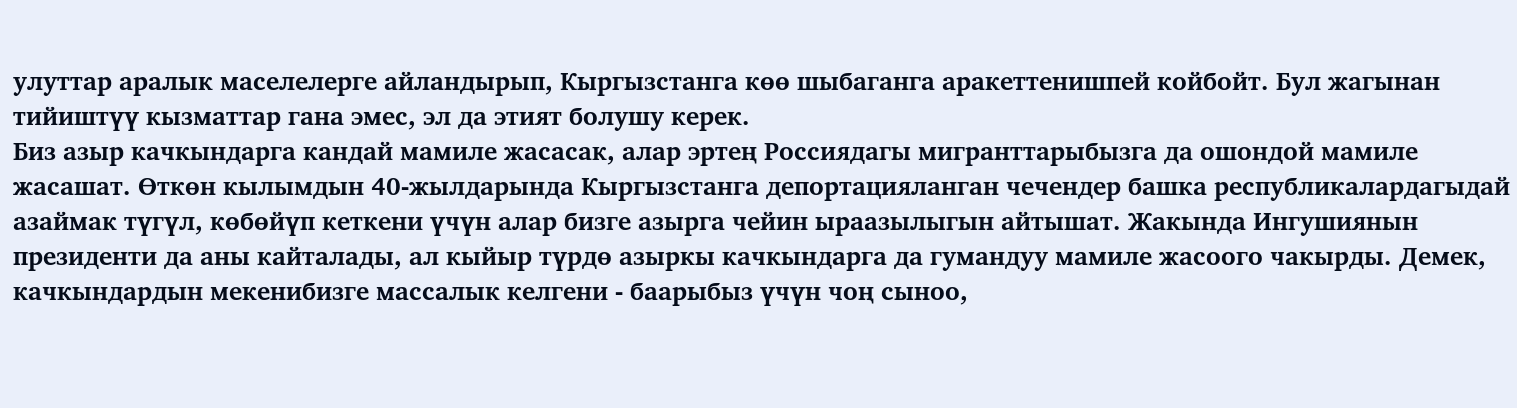улуттар аралык маселелерге айландырып, Кыргызстанга көө шыбаганга аракеттенишпей койбойт. Бул жагынан тийиштүү кызматтар гана эмес, эл да этият болушу керек.
Биз азыр качкындарга кандай мамиле жасасак, алар эртең Россиядагы мигранттарыбызга да ошондой мамиле жасашат. Өткөн кылымдын 40-жылдарында Кыргызстанга депортацияланган чечендер башка республикалардагыдай азаймак түгүл, көбөйүп кеткени үчүн алар бизге азырга чейин ыраазылыгын айтышат. Жакында Ингушиянын президенти да аны кайталады, ал кыйыр түрдө азыркы качкындарга да гумандуу мамиле жасоого чакырды. Демек, качкындардын мекенибизге массалык келгени - баарыбыз үчүн чоң сыноо,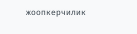жоопкерчилик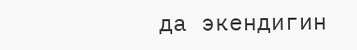да экендигин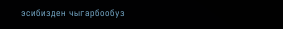эсибизден чыгарбообуз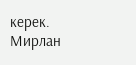керек.
Мирлан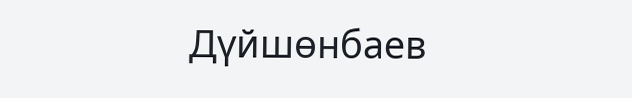Дүйшөнбаев